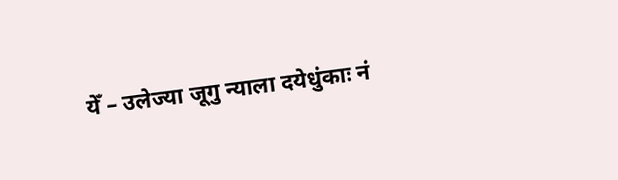येँ – उलेज्या जूगु न्याला दयेधुंकाः नं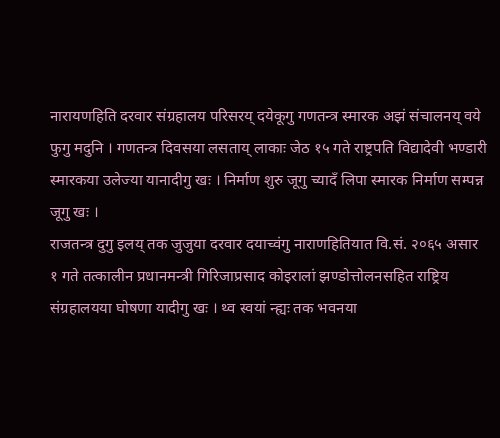नारायणहिति दरवार संग्रहालय परिसरय् दयेकूगु गणतन्त्र स्मारक अझं संचालनय् वये फुगु मदुनि । गणतन्त्र दिवसया लसताय् लाकाः जेठ १५ गते राष्ट्रपति विद्यादेवी भण्डारी स्मारकया उलेज्या यानादीगु खः । निर्माण शुरु जूगु च्यादँ लिपा स्मारक निर्माण सम्पन्न जूगु खः ।
राजतन्त्र दुगु इलय् तक जुजुया दरवार दयाच्वंगु नाराणहितियात वि.सं. २०६५ असार १ गते तत्कालीन प्रधानमन्त्री गिरिजाप्रसाद कोइरालां झण्डोत्तोलनसहित राष्ट्रिय संग्रहालयया घोषणा यादीगु खः । थ्व स्वयां न्ह्यः तक भवनया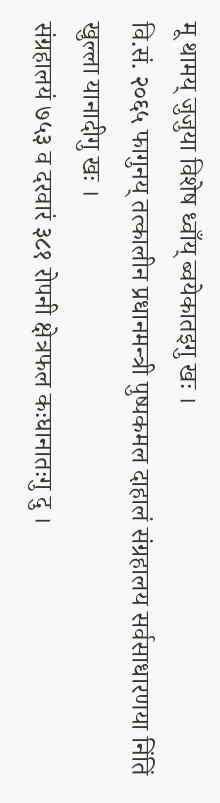मू थामय् जुजुया विशेष ध्वाँय् ब्वयेकातइगु खः ।
वि.सं. २०६५ फागुनय् तत्कालीन प्रधानमन्त्री पुष्पकमल दाहालं संग्रहालय सर्वसाधारणया निंतिं खुल्ला यानादीगु खः ।
संग्रहालयं ७५३ व दरवारं ३८१ रोपनी क्षेत्रफल कःघानातःगु दु ।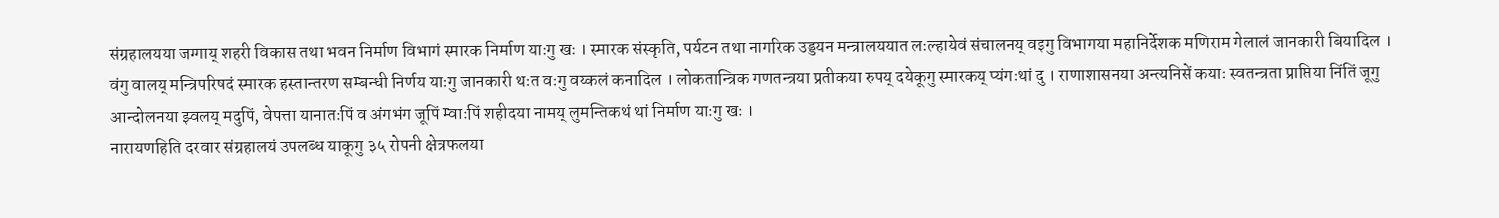संग्रहालयया जग्गाय् शहरी विकास तथा भवन निर्माण विभागं स्मारक निर्माण याःगु खः । स्मारक संस्कृति, पर्यटन तथा नागरिक उड्डयन मन्त्रालययात लःल्हायेवं संचालनय् वइगु विभागया महानिर्देशक मणिराम गेलालं जानकारी बियादिल ।
वंगु वालय् मन्त्रिपरिषदं स्मारक हस्तान्तरण सम्बन्धी निर्णय याःगु जानकारी थःत वःगु वय्कलं कनादिल । लोकतान्त्रिक गणतन्त्रया प्रतीकया रुपय् दयेकूगु स्मारकय् प्यंगःथां दु । राणाशासनया अन्त्यनिसें कयाः स्वतन्त्रता प्राप्तिया निंतिं जूगु आन्दोलनया झ्वलय् मदुपिं, वेपत्ता यानातःपिं व अंगभंग जूपिं म्वाःपिं शहीदया नामय् लुमन्तिकथं थां निर्माण याःगु खः ।
नारायणहिति दरवार संग्रहालयं उपलब्ध याकूगु ३५ रोपनी क्षेत्रफलया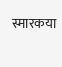स्मारकया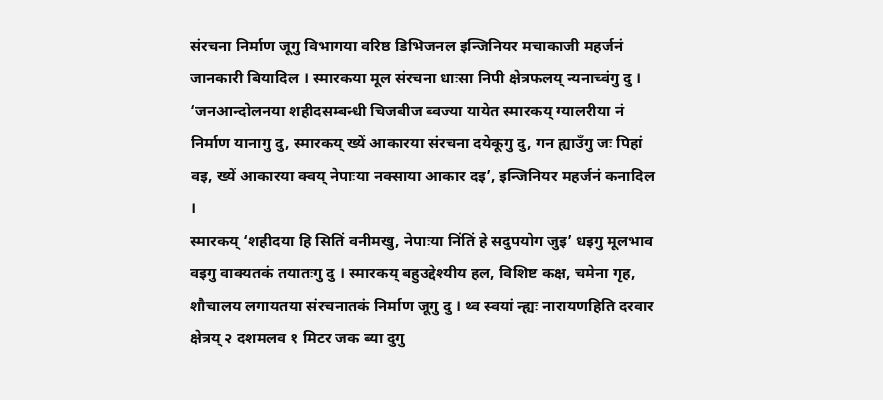संरचना निर्माण जूगु विभागया वरिष्ठ डिभिजनल इन्जिनियर मचाकाजी महर्जनं जानकारी बियादिल । स्मारकया मूल संरचना धाःसा निपी क्षेत्रफलय् न्यनाच्वंगु दु । ‘जनआन्दोलनया शहीदसम्बन्धी चिजबीज ब्वज्या यायेत स्मारकय् ग्यालरीया नं निर्माण यानागु दु, स्मारकय् ख्यें आकारया संरचना दयेकूगु दु, गन ह्याउँगु जः पिहां वइ, ख्यें आकारया क्वय् नेपाःया नक्साया आकार दइ’, इन्जिनियर महर्जनं कनादिल ।
स्मारकय् ‘शहीदया हि सितिं वनीमखु, नेपाःया निंतिं हे सदुपयोग जुइ’ धइगु मूलभाव वइगु वाक्यतकं तयातःगु दु । स्मारकय् बहुउद्देश्यीय हल, विशिष्ट कक्ष, चमेना गृह, शौचालय लगायतया संरचनातकं निर्माण जूगु दु । थ्व स्वयां न्ह्यः नारायणहिति दरवार क्षेत्रय् २ दशमलव १ मिटर जक ब्या दुगु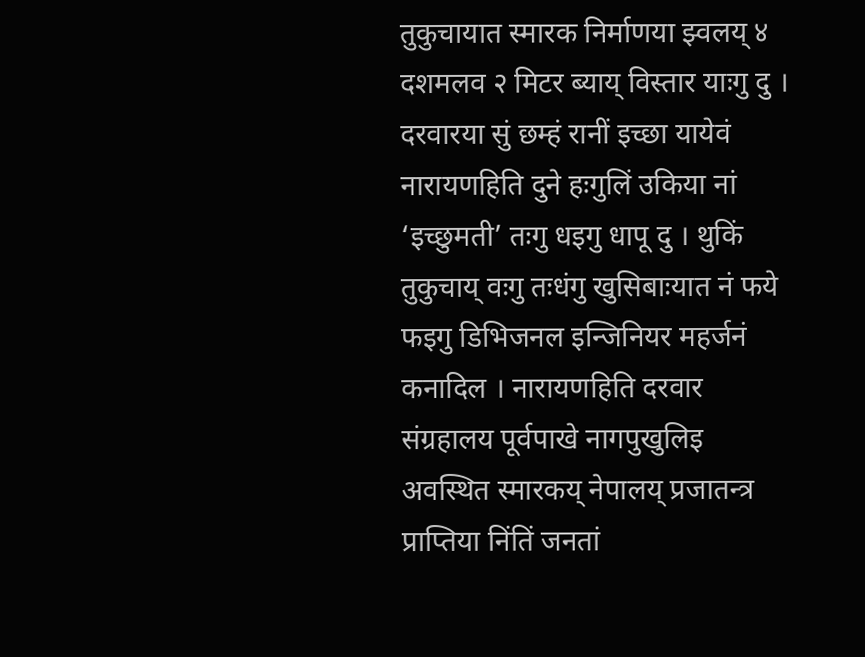तुकुचायात स्मारक निर्माणया झ्वलय् ४ दशमलव २ मिटर ब्याय् विस्तार याःगु दु ।
दरवारया सुं छम्हं रानीं इच्छा यायेवं नारायणहिति दुने हःगुलिं उकिया नां ‘इच्छुमती’ तःगु धइगु धापू दु । थुकिं तुकुचाय् वःगु तःधंगु खुसिबाःयात नं फये फइगु डिभिजनल इन्जिनियर महर्जनं कनादिल । नारायणहिति दरवार संग्रहालय पूर्वपाखे नागपुखुलिइ अवस्थित स्मारकय् नेपालय् प्रजातन्त्र प्राप्तिया निंतिं जनतां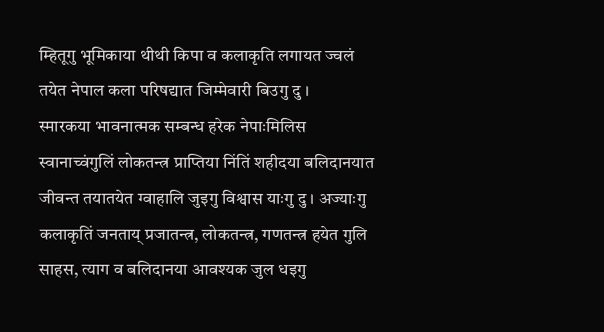म्हितूगु भूमिकाया थीथी किपा व कलाकृति लगायत ज्वलं तयेत नेपाल कला परिषद्यात जिम्मेवारी बिउगु दु ।
स्मारकया भावनात्मक सम्बन्ध हरेक नेपाःमिलिस स्वानाच्वंगुलिं लोकतन्त्र प्राप्तिया निंतिं शहीदया बलिदानयात जीवन्त तयातयेत ग्वाहालि जुइगु विश्वास याःगु दु । अज्याःगु कलाकृतिं जनताय् प्रजातन्त्र, लोकतन्त्र, गणतन्त्र हयेत गुलि साहस, त्याग व बलिदानया आवश्यक जुल धइगु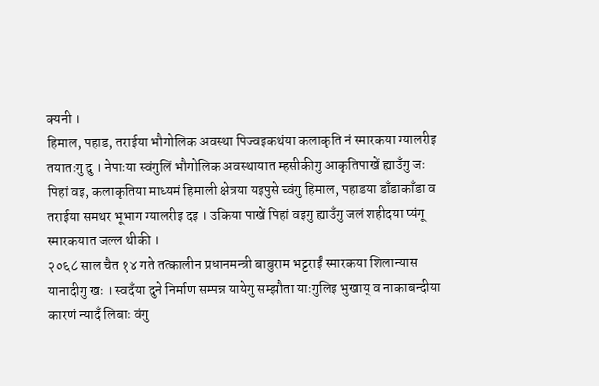क्यनी ।
हिमाल, पहाड, तराईया भौगोलिक अवस्था पिज्वइकथंया कलाकृति नं स्मारकया ग्यालरीइ तयातःगु दु । नेपाःया स्वंगुलिं भौगोलिक अवस्थायात म्हसीकीगु आकृतिपाखें ह्याउँगु जः पिहां वइ, कलाकृतिया माध्यमं हिमाली क्षेत्रया यइपुसे च्वंगु हिमाल, पहाडया डाँडाकाँडा व तराईया समथर भूभाग ग्यालरीइ दइ । उकिया पाखें पिहां वइगु ह्याउँगु जलं शहीदया प्यंगू स्मारकयात जल्ल थीकी ।
२०६८ साल चैत १४ गते तत्कालीन प्रधानमन्त्री बाबुराम भट्टराईं स्मारकया शिलान्यास यानादीगु खः । स्वदँया दुने निर्माण सम्पन्न यायेगु सम्झौता याःगुलिइ भुखाय् व नाकाबन्दीया कारणं न्यादँ लिबाः वंगु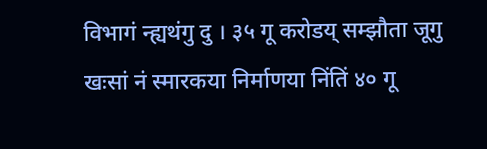विभागं न्ह्यथंगु दु । ३५ गू करोडय् सम्झौता जूगु खःसां नं स्मारकया निर्माणया निंतिं ४० गू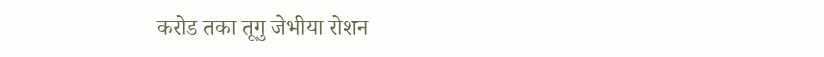करोड तका तूगु जेभीया रोशन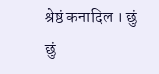श्रेष्ठं कनादिल । छुं छुं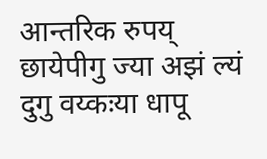आन्तरिक रुपय् छायेपीगु ज्या अझं ल्यं दुगु वय्कःया धापू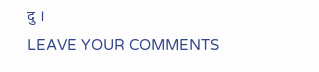दु ।
LEAVE YOUR COMMENTS